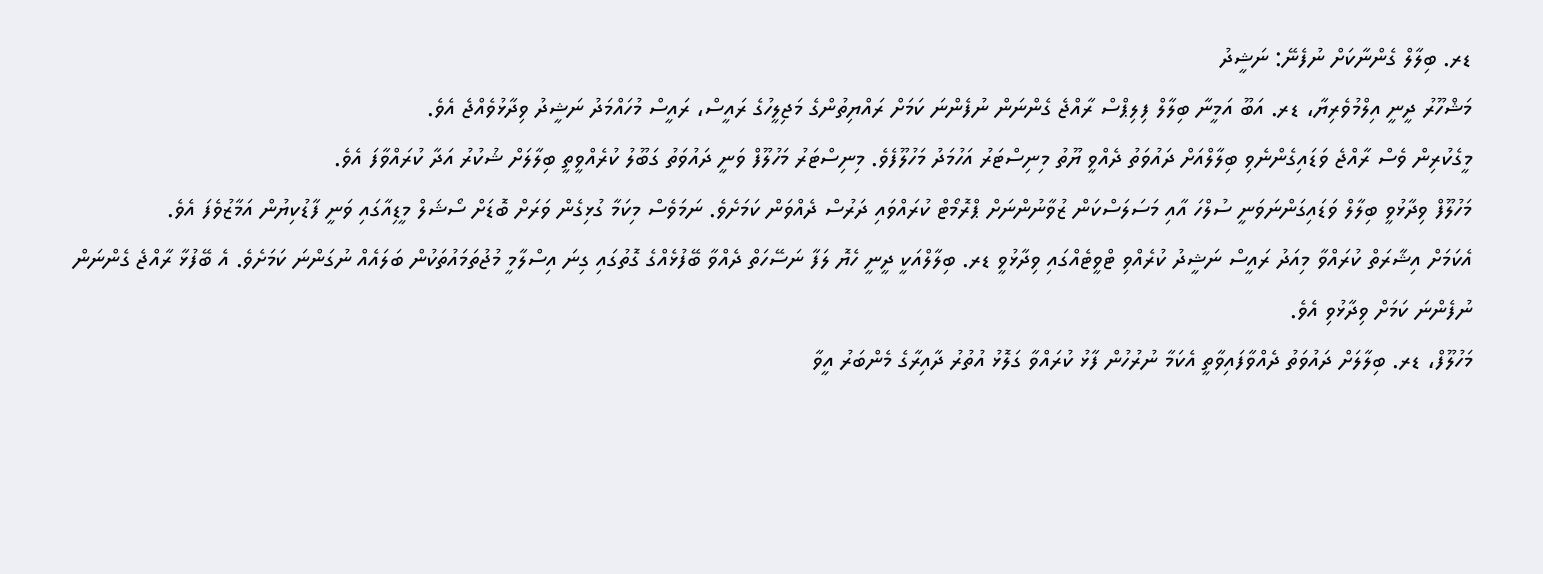ޑރ. ބިލާލް ގެންނާކަށް ނުފެނޭ: ނަޝީދު
މަޝްހޫރު ދީނީ އިލްމުވެރިޔާ، ޑރ. އަބޫ އަމީނާ ބިލާލް ފިލިޕްސް ރާއްޖެ ގެންނަން ނުފެންނަ ކަމަށް ރައްޔިތުންގެ މަޖިލީހުގެ ރައީސް، ރައީސް މުހައްމަދު ނަޝީދު ވިދާޅުވެއްޖެ އެވެ.
މީގެކުރިން ވެސް ރާއްޖެ ވަޑައިގެންނެވި ބިލާލްއަށް ދައުވަތު ދެއްވީ ޔޫތު މިނިސްޓަރު އަހުމަދު މަހުލޫފެވެ. މިނިސްޓަރު މަހުލޫފް ވަނީ ދައުވަތު ގަބޫލު ކުރެއްވީތީ ބިލާލަށް ޝުކުރު އަދާ ކުރައްވާފަ އެވެ.
މަހުލޫފް ވިދާޅުވީ ބިލާލް ވަޑައިގަންނަވަނީ ސުލްހަ އާއި މަސަލަސްކަން ޒުވާނުންނަށް ޕްރޮމޯޓް ކުރައްވައި ދަރުސް ދެއްވަން ކަމަށެވެ. ނަމަވެސް މިކަމާ ގުޅިގެން ވަރަށް ބޮޑަށް ސޯޝަލް މީޑިއާގައި ވަނީ ފާޑުކިޔުން އަމާޒުވެފަ އެވެ.
އެކަމަށް އިޝާރަތް ކުރައްވާ މިއަދު ރައީސް ނަޝީދު ކުރެއްވި ޓްވީޓެއްގައި ވިދާޅުވީ ޑރ. ބިލާލްއަކީ ދީނީ ހެޔޮ ލަފާ ނަސޭހަތް ދެއްވާ ބޭފުޅެއްގެ ގޮތުގައި ގިނަ އިސްލާމީ މުޖުތަމައުތަކުން ބަލައެއް ނުގަންނަ ކަމަށެވެ. އެ ބޭފުޅާ ރާއްޖެ ގެންނަން ނުފެންނަ ކަމަށް ވިދާޅުވި އެވެ.
މަހުލޫފް، ޑރ. ބިލާލަށް ދައުވަތު ދެއްވާފައިވާތީ އެކަމާ ނުރުހުން ފާޅު ކުރައްވާ ގަލޮޅު އުތުރު ދާއިރާގެ މެންބަރު އީވާ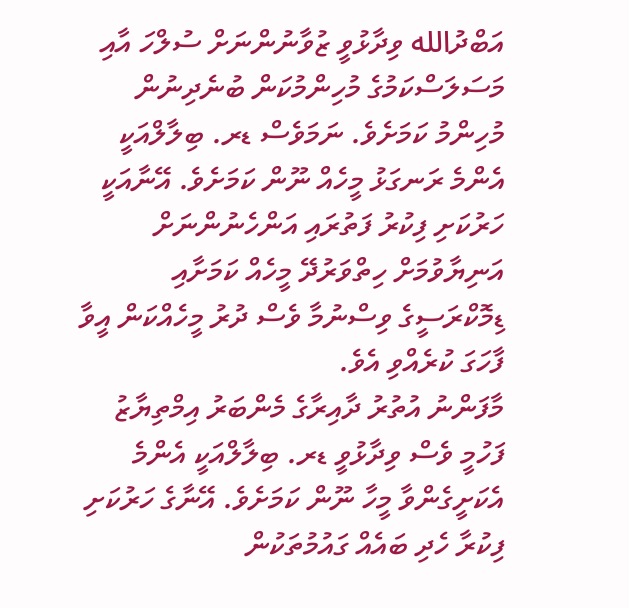އަބްދުالله ވިދާޅުވީ ޒުވާނުންނަށް ސުލްހަ އާއި މަސަލަސްކަމުގެ މުހިންމުކަން ބުނެދިނުން މުހިންމު ކަމަށެވެ. ނަމަވެސް ޑރ. ބިލާލްއަކީ އެންމެ ރަނގަޅު މީހެއް ނޫން ކަމަށެވެ. އޭނާއަކީ ހަރުކަށި ފިކުރު ފަތުރައި އަންހެނުންނަށް އަނިޔާވުމަށް ހިތްވަރުދޭ މީހެއް ކަމަށާއި ޑިމޮކްރަސީގެ ވިސްނުމާ ވެސް ދުރު މީހެއްކަން އީވާ ފާހަގަ ކުރެއްވި އެވެ.
މާފަންނު އުތުރު ދާއިރާގެ މެންބަރު އިމްތިޔާޒު ފަހުމީ ވެސް ވިދާޅުވީ ޑރ. ބިލާލްއަކީ އެންމެ އެކަށީގެންވާ މީހާ ނޫން ކަމަށެވެ. އޭނާގެ ހަރުކަށި ފިކުރާ ހެދި ބައެއް ގައުމުތަކުން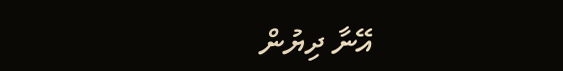އޭނާ ދިޔުން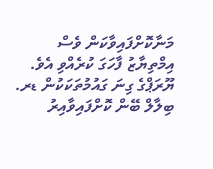މަނާކޮށްފައިވާކަން ވެސް އިމްތިޔާޒު ފާހަގަ ކުރެއްވި އެވެ.
ޔޫރަޕްގެ ގިނަ ގައުމުތަކަކުން ޑރ. ބިލާލް ބޭން ކޮށްފައިވާއިރު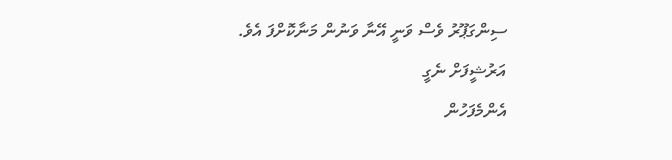ސިންގަޕޫރު ވެސް ވަނީ އޭނާ ވަނުން މަނާކޮށްފަ އެވެ.
އަރުޝީފަށް ނެގީ
އެންމެފަހުން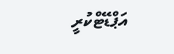އަޕްޑޭޓްކުރީ